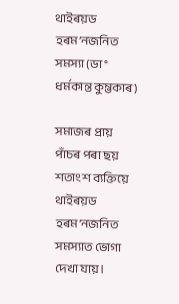থাইৰয়ড হৰম’নজনিত সমস্যা (ডা° ধৰ্মকান্ত কুম্ভকাৰ)

সমাজৰ প্ৰায় পাঁচৰ পৰা ছয় শতাংশ ব্যক্তিয়ে থাইৰয়ড হৰম’নজনিত সমস্যাত ভোগা দেখা যায়।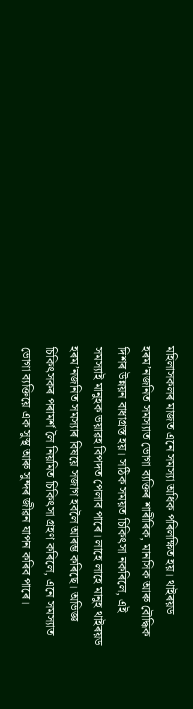মহিলাসকলৰ মাজত এনে সমস্যা অধিক পৰিলক্ষিত হয়। থাইৰয়ড হৰম’নজনিত সমস্যাত ভোগা ব্যক্তিৰ শাৰীৰিক, মানসিক আৰু বৌদ্ধিক দিশৰ উন্নয়ন বাধাগ্ৰস্ত হয়। সঠিক সময়ত চিকিৎসা নকৰিলে, এই সমস্যাই মানুহক ভয়াৱহ বিপদত পেলাব পাৰে। লাহে লাহে মানুহ থাইৰয়ড হৰম’নজনিত সমস্যাৰ বিষয়ে সজাগ হবলৈ আৰম্ভ কৰিছে। অভিজ্ঞ চিকিৎসকৰ পৰামৰ্শ লৈ নিয়মিত চিকিৎসা গ্ৰহণ কৰিলে, এনে সমস্যাত ভোগা ব্যক্তিয়ে এক সুস্থ আৰু সুন্দৰ জীৱন যাপন কৰিব পাৰে।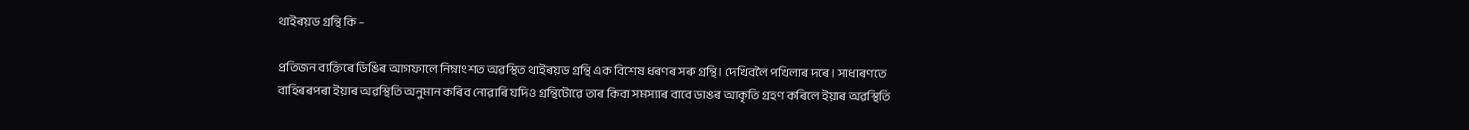থাইৰয়ড গ্ৰন্থি কি –

প্ৰতিজন ব্যক্তিৰে ডিঙিৰ আগফালে নিম্নাংশত অৱস্থিত থাইৰয়ড গ্ৰন্থি এক বিশেষ ধৰণৰ সৰু গ্ৰন্থি। দেখিবলৈ পখিলাৰ দৰে। সাধাৰণতে বাহিৰৰপৰা ইয়াৰ অৱস্থিতি অনুমান কৰিব নোৱাৰি যদিও গ্ৰন্থিটোৱে তাৰ কিবা সমস্যাৰ বাবে ডাঙৰ আকৃতি গ্ৰহণ কৰিলে ইয়াৰ অৱস্থিতি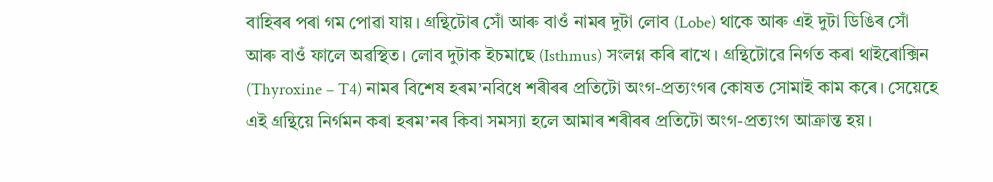বাহিৰৰ পৰা গম পোৱা যায়। গ্ৰন্থিটোৰ সোঁ আৰু বাওঁ নামৰ দুটা লোব (Lobe) থাকে আৰু এই দুটা ডিঙিৰ সোঁ আৰু বাওঁ ফালে অৱস্থিত। লোব দুটাক ইচমাছে (Isthmus) সংলগ্ন কৰি ৰাখে। গ্ৰন্থিটোৱে নিৰ্গত কৰা থাইৰোক্সিন (Thyroxine – T4) নামৰ বিশেষ হৰম’নবিধে শৰীৰৰ প্ৰতিটো অংগ-প্ৰত্যংগৰ কোষত সোমাই কাম কৰে। সেয়েহে এই গ্ৰন্থিয়ে নিৰ্গমন কৰা হৰম’নৰ কিবা সমস্যা হলে আমাৰ শৰীৰৰ প্ৰতিটো অংগ-প্ৰত্যংগ আক্ৰান্ত হয়।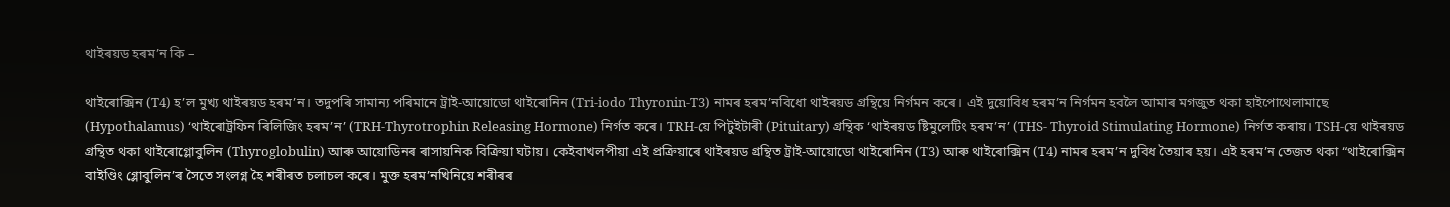থাইৰয়ড হৰম’ন কি –

থাইৰোক্সিন (T4) হ’ল মুখ্য থাইৰয়ড হৰম’ন। তদুপৰি সামান্য পৰিমানে ট্ৰাই-আয়োডো থাইৰোনিন (Tri-iodo Thyronin-T3) নামৰ হৰম’নবিধো থাইৰয়ড গ্ৰন্থিয়ে নিৰ্গমন কৰে। এই দুয়োবিধ হৰম’ন নিৰ্গমন হবলৈ আমাৰ মগজুত থকা হাইপোথেলামাছে (Hypothalamus) ‘থাইৰোট্ৰফিন ৰিলিজিং হৰম’ন’ (TRH-Thyrotrophin Releasing Hormone) নিৰ্গত কৰে। TRH-য়ে পিটুইটাৰী (Pituitary) গ্ৰন্থিক ‘থাইৰয়ড ষ্টিমুলেটিং হৰম’ন’ (THS- Thyroid Stimulating Hormone) নিৰ্গত কৰায়। TSH-য়ে থাইৰয়ড গ্ৰন্থিত থকা থাইৰোগ্লোবুলিন (Thyroglobulin) আৰু আয়োডিনৰ ৰাসায়নিক বিক্ৰিয়া ঘটায়। কেইবাখলপীয়া এই প্ৰক্ৰিয়াৰে থাইৰয়ড গ্ৰন্থিত ট্ৰাই-আয়োডো থাইৰোনিন (T3) আৰু থাইৰোক্সিন (T4) নামৰ হৰম’ন দুবিধ তৈয়াৰ হয়। এই হৰম’ন তেজত থকা “থাইৰোক্সিন বাইণ্ডিং গ্লোবুলিন’ৰ সৈতে সংলগ্ন হৈ শৰীৰত চলাচল কৰে। মুক্ত হৰম’নখিনিয়ে শৰীৰৰ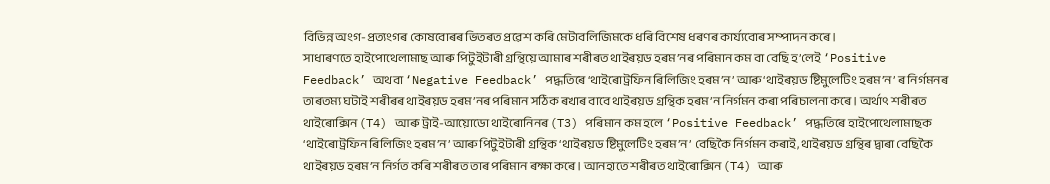বিভিন্ন অংগ-প্ৰত্যংগৰ কোষবোৰৰ ভিতৰত প্ৰৱেশ কৰি মেটাবলিজিমকে ধৰি বিশেষ ধৰণৰ কাৰ্য্যবোৰ সম্পাদন কৰে।
সাধাৰণতে হাইপোথেলামাছ আৰু পিটুইটাৰী গ্ৰন্থিয়ে আমাৰ শৰীৰত থাইৰয়ড হৰম’নৰ পৰিমান কম বা বেছি হ’লেই ‘Positive Feedback’ অথবা ‘Negative Feedback’ পদ্ধতিৰে ‘থাইৰোট্ৰফিন ৰিলিজিং হৰম’ন’ আৰু ‘থাইৰয়ড ষ্টিমুলেটিং হৰম’ন’ ৰ নিৰ্গমনৰ তাৰতম্য ঘটাই শৰীৰৰ থাইৰয়ড হৰম’নৰ পৰিমান সঠিক ৰখাৰ বাবে থাইৰয়ড গ্ৰন্থিক হৰম’ন নিৰ্গমন কৰা পৰিচালনা কৰে। অৰ্থাৎ শৰীৰত থাইৰোক্সিন (T4) আৰু ট্ৰাই-আয়োডো থাইৰোনিনৰ (T3) পৰিমান কম হলে ‘Positive Feedback’ পদ্ধতিৰে হাইপোথেলামাছক ‘থাইৰোট্ৰফিন ৰিলিজিং হৰম’ন’ আৰু পিটুইটাৰী গ্ৰন্থিক ‘থাইৰয়ড ষ্টিমুলেটিং হৰম’ন’ বেছিকৈ নিৰ্গমন কৰাই, থাইৰয়ড গ্ৰন্থিৰ দ্বাৰা বেছিকৈ থাইৰয়ড হৰম’ন নিৰ্গত কৰি শৰীৰত তাৰ পৰিমান ৰক্ষা কৰে। আনহাতে শৰীৰত থাইৰোক্সিন (T4) আৰু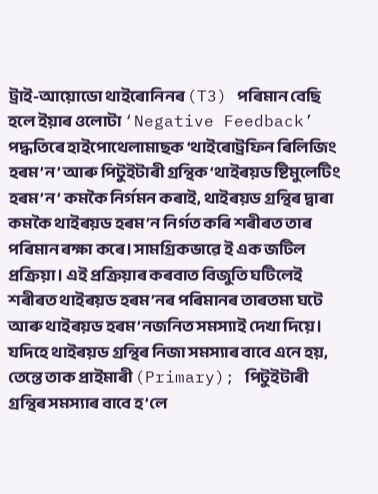ট্ৰাই-আয়োডো থাইৰোনিনৰ (T3) পৰিমান বেছি হলে ইয়াৰ ওলোটা ‘Negative Feedback’ পদ্ধতিৰে হাইপোথেলামাছক ‘থাইৰোট্ৰফিন ৰিলিজিং হৰম’ন’ আৰু পিটুইটাৰী গ্ৰন্থিক ‘থাইৰয়ড ষ্টিমুলেটিং হৰম’ন’ কমকৈ নিৰ্গমন কৰাই, থাইৰয়ড গ্ৰন্থিৰ দ্বাৰা কমকৈ থাইৰয়ড হৰম’ন নিৰ্গত কৰি শৰীৰত তাৰ পৰিমান ৰক্ষা কৰে। সামগ্ৰিকভাৱে ই এক জটিল প্ৰক্ৰিয়া। এই প্ৰক্ৰিয়াৰ কৰবাত বিজুতি ঘটিলেই শৰীৰত থাইৰয়ড হৰম’নৰ পৰিমানৰ তাৰতম্য ঘটে আৰু থাইৰয়ড হৰম’নজনিত সমস্যাই দেখা দিয়ে। যদিহে থাইৰয়ড গ্ৰন্থিৰ নিজা সমস্যাৰ বাবে এনে হয়, তেন্তে তাক প্ৰাইমাৰী (Primary); পিটুইটাৰী গ্ৰন্থিৰ সমস্যাৰ বাবে হ’লে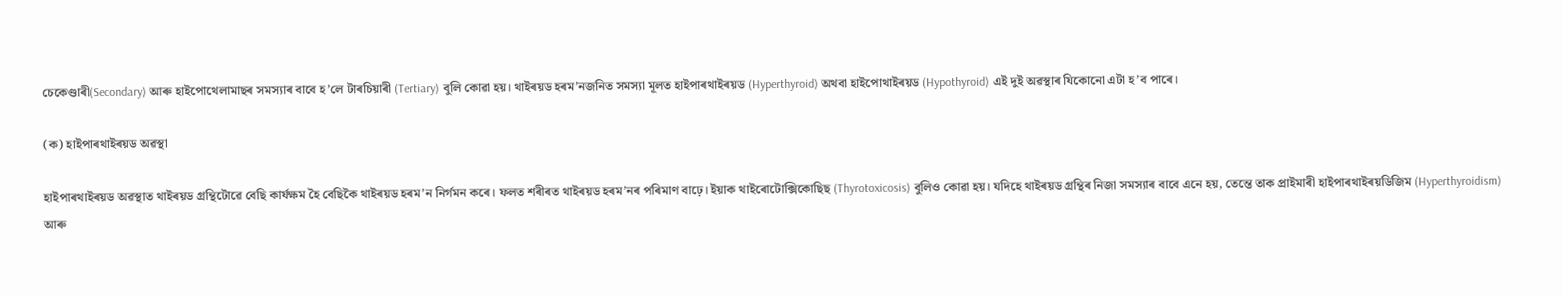চেকেণ্ডাৰী(Secondary) আৰু হাইপোথেলামাছৰ সমস্যাৰ বাবে হ’লে টাৰচিয়াৰী (Tertiary) বুলি কোৱা হয়। থাইৰয়ড হৰম’নজনিত সমস্যা মূলত হাইপাৰথাইৰয়ড (Hyperthyroid) অথবা হাইপোথাইৰয়ড (Hypothyroid) এই দুই অৱস্থাৰ যিকোনো এটা হ’ব পাৰে।

(ক) হাইপাৰথাইৰয়ড অৱস্থা

হাইপাৰথাইৰয়ড অৱস্থাত থাইৰয়ড গ্ৰন্থিটোৱে বেছি কাৰ্যক্ষম হৈ বেছিকৈ থাইৰয়ড হৰম’ন নিৰ্গমন কৰে। ফলত শৰীৰত থাইৰয়ড হৰম’নৰ পৰিমাণ বাঢ়ে। ইয়াক থাইৰোটোক্সিকোছিছ (Thyrotoxicosis) বুলিও কোৱা হয়। যদিহে থাইৰয়ড গ্ৰন্থিৰ নিজা সমস্যাৰ বাবে এনে হয়, তেন্তে তাক প্ৰাইমাৰী হাইপাৰথাইৰয়ডিজিম (Hyperthyroidism) আৰু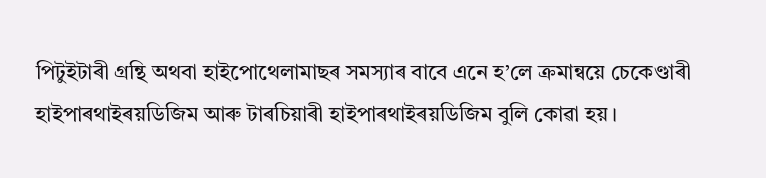পিটুইটাৰী গ্ৰন্থি অথবা হাইপোথেলামাছৰ সমস্যাৰ বাবে এনে হ’লে ক্ৰমান্বয়ে চেকেণ্ডাৰী হাইপাৰথাইৰয়ডিজিম আৰু টাৰচিয়াৰী হাইপাৰথাইৰয়ডিজিম বুলি কোৱা হয়।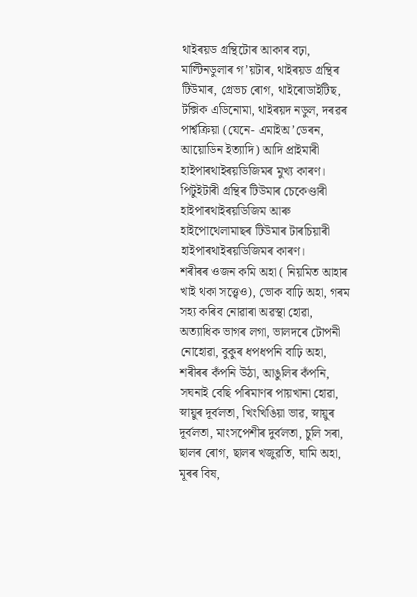থাইৰয়ড গ্ৰন্থিটোৰ আকাৰ বঢ়া, মাল্টিনডুলাৰ গ’য়টাৰ, থাইৰয়ড গ্ৰন্থিৰ টিউমাৰ, গ্ৰেভচ ৰোগ, থাইৰোডাইটিছ, টক্সিক এডিনোমা, থাইৰয়দ নডুল, দৰৱৰ পাৰ্শ্বক্ৰিয়া (যেনে- এমাইঅ’ডেৰন, আয়োডিন ইত্যাদি) আদি প্ৰাইমাৰী হাইপাৰথাইৰয়ডিজিমৰ মুখ্য কাৰণ। পিটুইটাৰী গ্ৰন্থিৰ টিউমাৰ চেকেণ্ডাৰী হাইপাৰথাইৰয়ডিজিম আৰু হাইপোথেলামাছৰ টিউমাৰ টাৰচিয়াৰী হাইপাৰথাইৰয়ডিজিমৰ কাৰণ।
শৰীৰৰ ওজন কমি অহা ( নিয়মিত আহাৰ খাই থকা সত্ত্বেও), ভোক বাঢ়ি অহা, গৰম সহ্য কৰিব নোৱাৰা অৱস্থা হোৱা, অত্যাধিক ভাগৰ লগা, ভালদৰে টোপনী নোহোৱা, বুকুৰ ধপধপনি বাঢ়ি অহা, শৰীৰৰ কঁপনি উঠা, আঙুলিৰ কঁপনি, সঘনাই বেছি পৰিমাণৰ পায়খানা হোৱা, স্নায়ুৰ দূৰ্বলতা, খিংখিঙিয়া ভাৱ, স্নায়ুৰ দূৰ্বলতা, মাংসপেশীৰ দুৰ্বলতা, চুলি সৰা, ছালৰ ৰোগ, ছালৰ খজুৱতি, ঘামি অহা, মূৰৰ বিষ,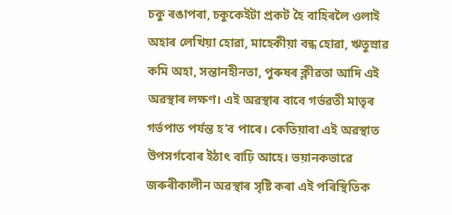চকু ৰঙাপৰা, চকুকেইটা প্ৰকট হৈ বাহিৰলৈ ওলাই অহাৰ লেখিয়া হোৱা, মাহেকীয়া বন্ধ হোৱা, ঋতুস্ৰাৱ কমি অহা, সন্তানহীনতা, পুৰুষৰ ক্লীৱতা আদি এই অৱস্থাৰ লক্ষণ। এই অৱস্থাৰ বাবে গৰ্ভৱতী মাতৃৰ গৰ্ভপাত পৰ্যন্ত হ’ব পাৰে। কেতিয়াবা এই অৱস্থাত উপসৰ্গবোৰ ইঠাৎ বাঢ়ি আহে। ভয়ানকভাৱে জৰুৰীকালীন অৱস্থাৰ সৃষ্টি কৰা এই পৰিস্থিতিক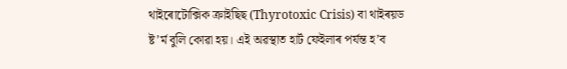থাইৰোটোক্সিক ক্ৰাইছিছ (Thyrotoxic Crisis) বা থাইৰয়ড ষ্ট’ৰ্ম বুলি কোৱা হয়। এই অৱস্থাত হাৰ্ট ফেইলাৰ পৰ্যন্ত হ’ব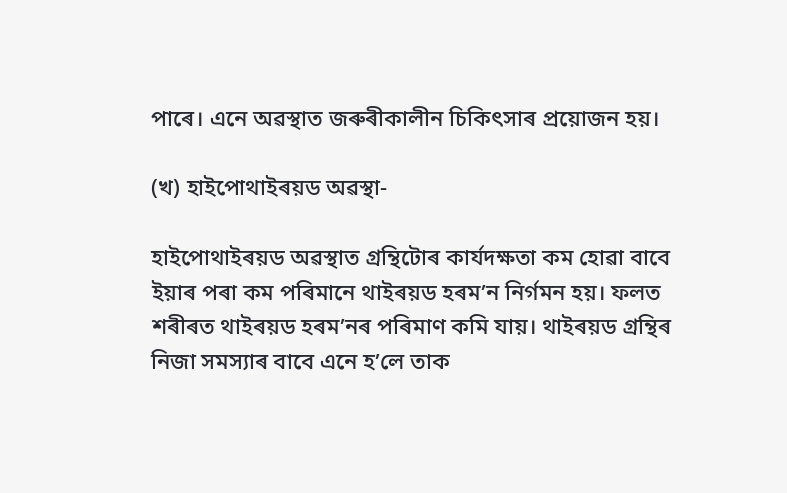পাৰে। এনে অৱস্থাত জৰুৰীকালীন চিকিৎসাৰ প্ৰয়োজন হয়।

(খ) হাইপোথাইৰয়ড অৱস্থা-

হাইপোথাইৰয়ড অৱস্থাত গ্ৰন্থিটোৰ কাৰ্যদক্ষতা কম হোৱা বাবে ইয়াৰ পৰা কম পৰিমানে থাইৰয়ড হৰম’ন নিৰ্গমন হয়। ফলত শৰীৰত থাইৰয়ড হৰম’নৰ পৰিমাণ কমি যায়। থাইৰয়ড গ্ৰন্থিৰ নিজা সমস্যাৰ বাবে এনে হ’লে তাক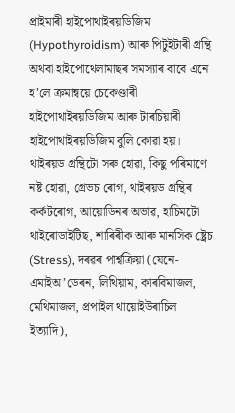প্ৰাইমাৰী হাইপোথাইৰয়ডিজিম (Hypothyroidism) আৰু পিটুইটাৰী গ্ৰন্থি অথবা হাইপোথেলামাছৰ সমস্যাৰ বাবে এনে হ’লে ক্ৰমান্বয়ে চেকেণ্ডাৰী হাইপোথাইৰয়ডিজিম আৰু টাৰচিয়াৰী হাইপোথাইৰয়ডিজিম বুলি কোৱা হয়।
থাইৰয়ড গ্ৰন্থিটো সৰু হোৱা, কিছু পৰিমাণে নষ্ট হোৱা, গ্ৰেভচ ৰোগ, থাইৰয়ড গ্ৰন্থিৰ কৰ্কটৰোগ, আয়োডিনৰ অভাৱ, হাচিমটো থাইৰোডাইটিছ, শাৰিৰীক আৰু মানসিক ষ্ট্ৰেচ (Stress), দৰৱৰ পাৰ্শ্বক্ৰিয়া (যেনে- এমাইঅ’ডেৰন, লিথিয়াম, কাৰবিমাজল, মেথিমাজল, প্ৰপাইল থায়োইউৰাচিল ইত্যাদি),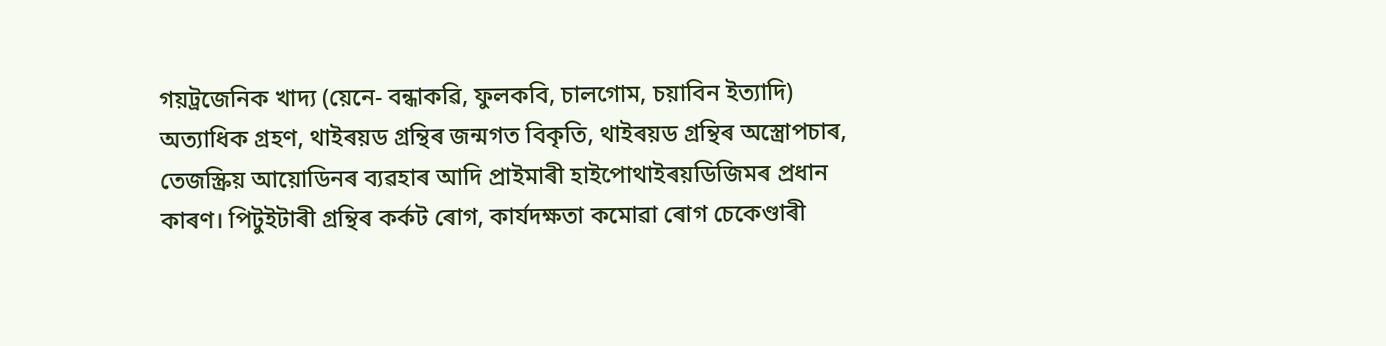গয়ট্ৰজেনিক খাদ্য (য়েনে- বন্ধাকৱি, ফুলকবি, চালগোম, চয়াবিন ইত্যাদি) অত্যাধিক গ্ৰহণ, থাইৰয়ড গ্ৰন্থিৰ জন্মগত বিকৃতি, থাইৰয়ড গ্ৰন্থিৰ অস্ত্ৰোপচাৰ, তেজস্ক্ৰিয় আয়োডিনৰ ব্যৱহাৰ আদি প্ৰাইমাৰী হাইপোথাইৰয়ডিজিমৰ প্ৰধান কাৰণ। পিটুইটাৰী গ্ৰন্থিৰ কৰ্কট ৰোগ, কাৰ্যদক্ষতা কমোৱা ৰোগ চেকেণ্ডাৰী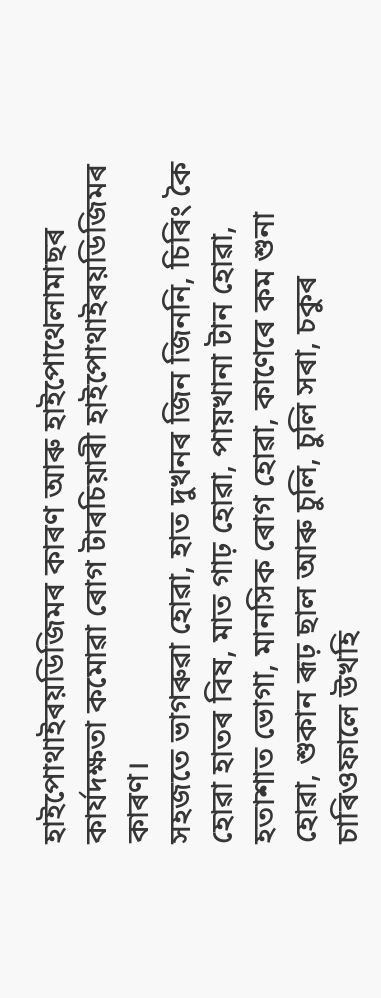হাইপোথাইৰয়ডিজিমৰ কাৰণ আৰু হাইপোথেলামাছৰ কাৰ্যদক্ষতা কমোৱা ৰোগ টাৰচিয়াৰী হাইপোথাইৰয়ডিজিমৰ কাৰণ।
সহজতে ভাগৰুৱা হোৱা, হাত দুখনৰ জিন জিননি, চিৰিং কৈ হোৱা হাতৰ বিষ, মাত গাঢ় হোৱা, পায়খানা টান হোৱা, হতাশাত ভোগা, মানসিক ৰোগ হোৱা, কাণেৰে কম শুনা হোৱা, শুকান ৰূঢ় ছাল আৰু চুলি, চুলি সৰা, চকুৰ চাৰিওফালে উখহি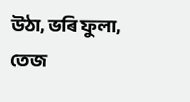উঠা, ভৰি ফুলা, তেজ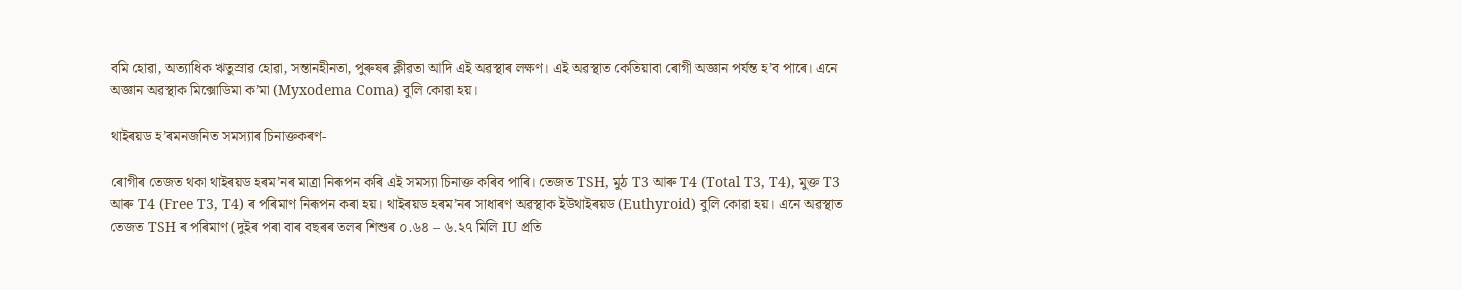বমি হোৱা, অত্যাধিক ঋতুস্ৰাৱ হোৱা, সন্তানহীনতা, পুৰুষৰ ক্লীৱতা আদি এই অৱস্থাৰ লক্ষণ। এই অৱস্থাত কেতিয়াবা ৰোগী অজ্ঞান পৰ্যন্ত হ’ব পাৰে। এনে অজ্ঞান অৱস্থাক মিক্সোডিমা ক’মা (Myxodema Coma) বুলি কোৱা হয়।

থাইৰয়ড হ’ৰমনজনিত সমস্যাৰ চিনাক্তকৰণ-

ৰোগীৰ তেজত থকা থাইৰয়ড হৰম’নৰ মাত্ৰা নিৰূপন কৰি এই সমস্যা চিনাক্ত কৰিব পাৰি। তেজত TSH, মুঠ T3 আৰু T4 (Total T3, T4), মুক্ত T3 আৰু T4 (Free T3, T4) ৰ পৰিমাণ নিৰূপন কৰা হয়। থাইৰয়ড হৰম’নৰ সাধাৰণ অৱস্থাক ইউথাইৰয়ড (Euthyroid) বুলি কোৱা হয়। এনে অৱস্থাত তেজত TSH ৰ পৰিমাণ (দুইৰ পৰা বাৰ বছৰৰ তলৰ শিশুৰ ০.৬৪ – ৬.২৭ মিলি IU প্ৰতি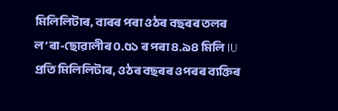মিলিলিটাৰ, বাৰৰ পৰা ওঠৰ বছৰৰ তলৰ ল’ৰা-ছোৱালীৰ ০.৫১ ৰ পৰা ৪.৯৪ মিলি IU প্ৰতি মিলিলিটাৰ, ওঠৰ বছৰৰ ওপৰৰ ব্যক্তিৰ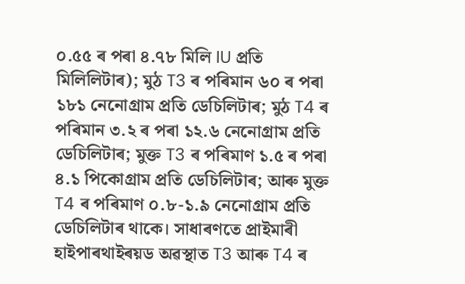০.৫৫ ৰ পৰা ৪.৭৮ মিলি IU প্ৰতি মিলিলিটাৰ); মুঠ T3 ৰ পৰিমান ৬০ ৰ পৰা ১৮১ নেনোগ্ৰাম প্ৰতি ডেচিলিটাৰ; মুঠ T4 ৰ পৰিমান ৩.২ ৰ পৰা ১২.৬ নেনোগ্ৰাম প্ৰতি ডেচিলিটাৰ; মুক্ত T3 ৰ পৰিমাণ ১.৫ ৰ পৰা ৪.১ পিকোগ্ৰাম প্ৰতি ডেচিলিটাৰ; আৰু মুক্ত T4 ৰ পৰিমাণ ০.৮-১.৯ নেনোগ্ৰাম প্ৰতি ডেচিলিটাৰ থাকে। সাধাৰণতে প্ৰাইমাৰী হাইপাৰথাইৰয়ড অৱস্থাত T3 আৰু T4 ৰ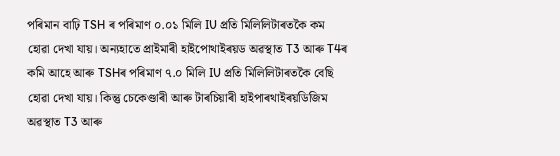পৰিমান বাঢ়ি TSH ৰ পৰিমাণ ০.০১ মিলি IU প্ৰতি মিলিলিটাৰতকৈ কম হোৱা দেখা যায়। অন্যহাতে প্ৰাইমাৰী হাইপোথাইৰয়ড অৱস্থাত T3 আৰু T4ৰ কমি আহে আৰু TSHৰ পৰিমাণ ৭.০ মিলি IU প্ৰতি মিলিলিটাৰতকৈ বেছি হোৱা দেখা যায়। কিন্তু চেকেণ্ডাৰী আৰু টাৰচিয়াৰী হাইপাৰথাইৰয়ডিজিম অৱস্থাত T3 আৰু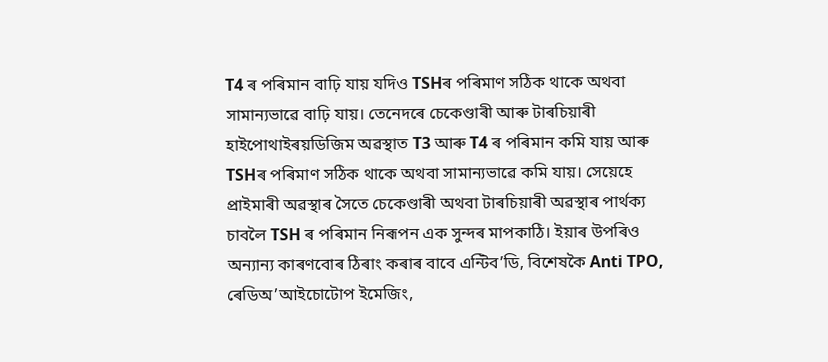T4 ৰ পৰিমান বাঢ়ি যায় যদিও TSHৰ পৰিমাণ সঠিক থাকে অথবা সামান্যভাৱে বাঢ়ি যায়। তেনেদৰে চেকেণ্ডাৰী আৰু টাৰচিয়াৰী হাইপোথাইৰয়ডিজিম অৱস্থাত T3 আৰু T4 ৰ পৰিমান কমি যায় আৰু TSHৰ পৰিমাণ সঠিক থাকে অথবা সামান্যভাৱে কমি যায়। সেয়েহে প্ৰাইমাৰী অৱস্থাৰ সৈতে চেকেণ্ডাৰী অথবা টাৰচিয়াৰী অৱস্থাৰ পাৰ্থক্য চাবলৈ TSH ৰ পৰিমান নিৰূপন এক সুন্দৰ মাপকাঠি। ইয়াৰ উপৰিও অন্যান্য কাৰণবোৰ ঠিৰাং কৰাৰ বাবে এন্টিব’ডি, বিশেষকৈ Anti TPO, ৰেডিঅ’আইচোটোপ ইমেজিং,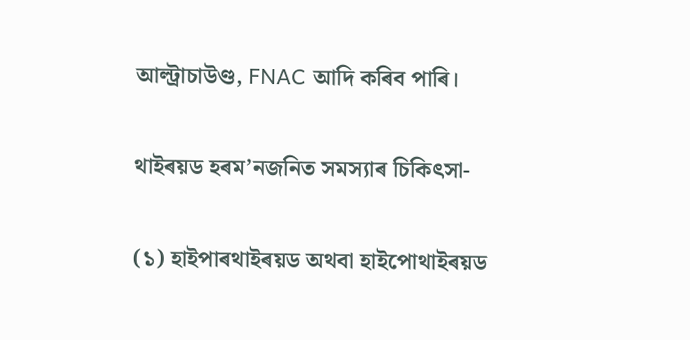আল্ট্ৰাচাউণ্ড, FNAC আদি কৰিব পাৰি।

থাইৰয়ড হৰম’নজনিত সমস্যাৰ চিকিৎসা-

(১) হাইপাৰথাইৰয়ড অথবা হাইপোথাইৰয়ড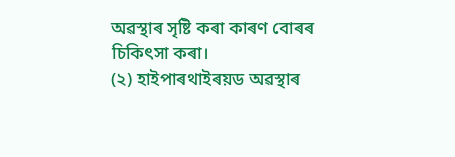অৱস্থাৰ সৃষ্টি কৰা কাৰণ বোৰৰ চিকিৎসা কৰা।
(২) হাইপাৰথাইৰয়ড অৱস্থাৰ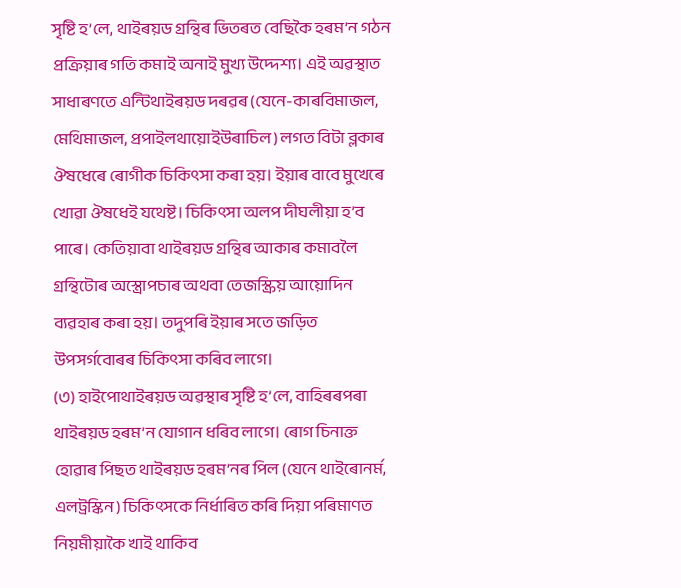সৃষ্টি হ’লে, থাইৰয়ড গ্ৰন্থিৰ ভিতৰত বেছিকৈ হৰম’ন গঠন প্ৰক্ৰিয়াৰ গতি কমাই অনাই মুখ্য উদ্দেশ্য। এই অৱস্থাত সাধাৰণতে এন্টিথাইৰয়ড দৰৱৰ (যেনে-কাৰবিমাজল, মেথিমাজল, প্ৰপাইলথায়োইউৰাচিল) লগত বিটা ব্লকাৰ ঔষধেৰে ৰোগীক চিকিৎসা কৰা হয়। ইয়াৰ বাবে মুখেৰে খোৱা ঔষধেই যথেষ্ট। চিকিৎসা অলপ দীঘলীয়া হ’ব পাৰে। কেতিয়াবা থাইৰয়ড গ্ৰন্থিৰ আকাৰ কমাবলৈ গ্ৰন্থিটোৰ অস্ত্ৰোপচাৰ অথবা তেজস্ক্ৰিয় আয়োদিন ব্যৱহাৰ কৰা হয়। তদুপৰি ইয়াৰ সতে জড়িত উপসৰ্গবোৰৰ চিকিৎসা কৰিব লাগে।
(৩) হাইপোথাইৰয়ড অৱস্থাৰ সৃষ্টি হ’লে, বাহিৰৰপৰা থাইৰয়ড হৰম’ন যোগান ধৰিব লাগে। ৰোগ চিনাক্ত হোৱাৰ পিছত থাইৰয়ড হৰম’নৰ পিল (যেনে থাইৰোনৰ্ম, এলট্ৰস্কিন) চিকিৎসকে নিৰ্ধাৰিত কৰি দিয়া পৰিমাণত নিয়মীয়াকৈ খাই থাকিব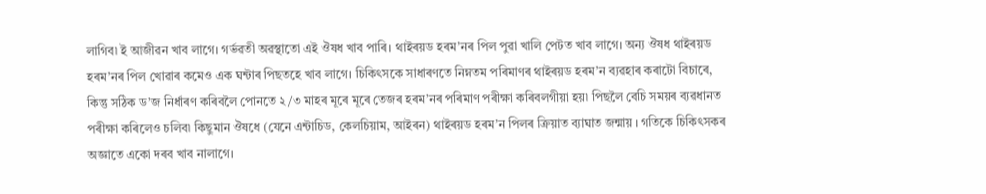লাগিব৷ ই আজীৱন খাব লাগে। গৰ্ভৱতী অৱস্থাতো এই ঔষধ খাব পাৰি। থাইৰয়ড হৰম’নৰ পিল পুৱা খালি পেটত খাব লাগে। অন্য ঔষধ থাইৰয়ড হৰম’নৰ পিল খোৱাৰ কমেও এক ঘন্টাৰ পিছতহে খাব লাগে। চিকিৎসকে সাধাৰণতে নিম্নতম পৰিমাণৰ থাইৰয়ড হৰম’ন ব্যৱহাৰ কৰাটো বিচাৰে, কিন্তু সঠিক ড’জ নিৰ্ধাৰণ কৰিবলৈ পোনতে ২/৩ মাহৰ মূৰে মূৰে তেজৰ হৰম’নৰ পৰিমাণ পৰীক্ষা কৰিবলগীয়া হয়৷ পিছলৈ বেচি সময়ৰ ব্যৱধানত পৰীক্ষা কৰিলেও চলিব৷ কিছুমান ঔষধে (যেনে এন্টাচিড, কেলচিয়াম, আইৰন) থাইৰয়ড হৰম’ন পিলৰ ক্ৰিয়াত ব্যাঘাত জন্মায় । গতিকে চিকিৎসকৰ অজ্ঞাতে একো দৰব খাব নালাগে।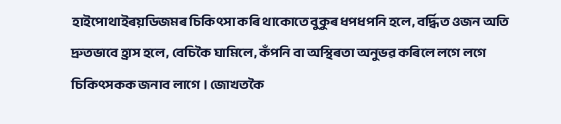হাইপোথাইৰয়ডিজমৰ চিকিৎসা কৰি থাকোতে বুকুৰ ধপধপনি হলে, বৰ্দ্ধিত ওজন অতি দ্ৰুতভাবে হ্ৰাস হলে, বেচিকৈ ঘামিলে, কঁপনি বা অস্থিৰতা অনুভৱ কৰিলে লগে লগে চিকিৎসকক জনাব লাগে। জোখতকৈ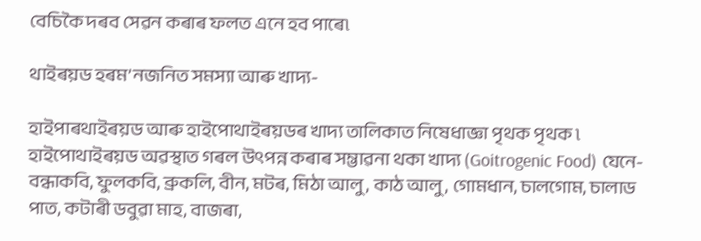বেচিকৈ দৰব সেৱন কৰাৰ ফলত এনে হব পাৰে৷

থাইৰয়ড হৰম’নজনিত সমস্যা আৰু খাদ্য-

হাইপাৰথাইৰয়ড আৰু হাইপোথাইৰয়ডৰ খাদ্য তালিকাত নিষেধাজ্ঞা পৃথক পৃথক ৷ হাইপোথাইৰয়ড অৱস্থাত গৰল উৎপন্ন কৰাৰ সম্ভাৱনা থকা খাদ্য (Goitrogenic Food) যেনে- বন্ধাকবি, ফুলকবি, ব্ৰুকলি, বীন, মটৰ, মিঠা আলু, কাঠ আলু, গোমধান, চালগোম, চালাড পাত, কটাৰী ডবুৱা মাহ, বাজৰা,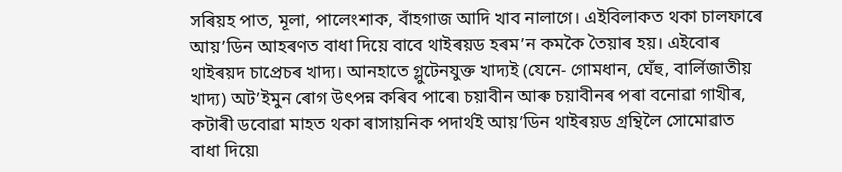সৰিয়হ পাত, মূলা, পালেংশাক, বাঁহগাজ আদি খাব নালাগে। এইবিলাকত থকা চালফাৰে আয়’ডিন আহৰণত বাধা দিয়ে বাবে থাইৰয়ড হৰম’ন কমকৈ তৈয়াৰ হয়। এইবোৰ থাইৰয়দ চাপ্ৰেচৰ খাদ্য। আনহাতে গ্লুটেনযুক্ত খাদ্যই (যেনে- গোমধান, ঘেঁহু, বাৰ্লিজাতীয় খাদ্য) অট’ইমুন ৰোগ উৎপন্ন কৰিব পাৰে৷ চয়াবীন আৰু চয়াবীনৰ পৰা বনোৱা গাখীৰ, কটাৰী ডবোৱা মাহত থকা ৰাসায়নিক পদাৰ্থই আয়’ডিন থাইৰয়ড গ্ৰন্থিলৈ সোমোৱাত বাধা দিয়ে৷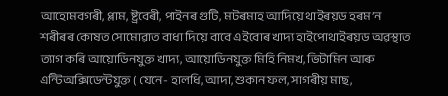আহোমবগৰী, প্লাম, ষ্ট্ৰবেৰী, পাইনৰ গুটি, মটৰমাহ আদিয়ে থাইৰয়ড হৰম’ন শৰীৰৰ কোষত সোমোৱাত বাধা দিয়ে বাবে এইবোৰ খাদ্য হাইপোথাইৰয়ড অৱস্থাত ত্যাগ কৰি আয়োডিনযুক্ত খাদ্য, আয়োডিনযুক্ত মিহি নিমখ, ভিটামিন আৰু এন্টিঅক্সিডেন্টযুক্ত ( যেনে- হালধি, আদা, শুকান ফল, সাগৰীয় মাছ,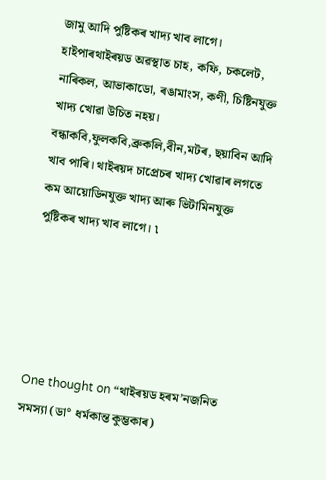জামু আদি পুষ্টিকৰ খাদ্য খাব লাগে।
হাইপাৰথাইৰয়ড অৱস্থাত চাহ, কফি, চকলেট, নাৰিকল, আভাকাডো, ৰঙামাংস, কণী, চিষ্টিনযুক্ত খাদ্য খোৱা উচিত নহয়। বন্ধাকবি,ফুলকবি,ব্ৰুকলি,বীন,মটৰ, ছয়াবিন আদি খাব পাৰি। থাইৰয়দ চাপ্ৰেচৰ খাদ্য খোৱাৰ লগতে কম আয়োডিনযুক্ত খাদ্য আৰু ভিটামিনযুক্ত পুষ্টিকৰ খাদ্য খাব লাগে। ৷





One thought on “থাইৰয়ড হৰম’নজনিত সমস্যা (ডা° ধৰ্মকান্ত কুম্ভকাৰ)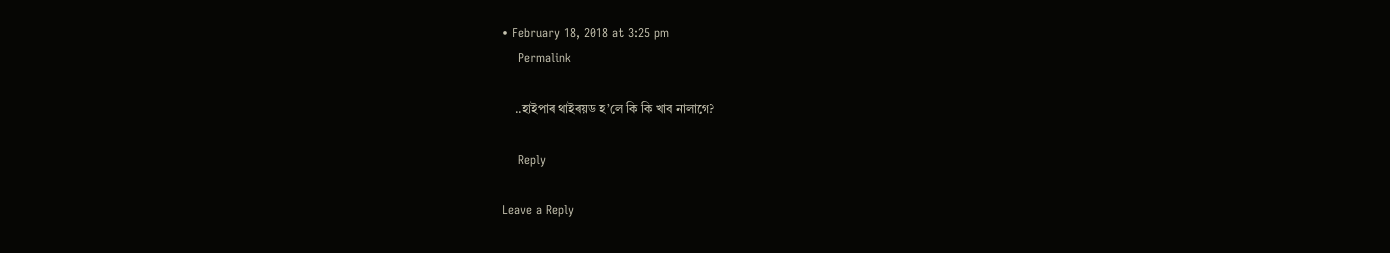• February 18, 2018 at 3:25 pm
    Permalink

    ..হাইপাৰ থাইৰয়ড হ’লে কি কি খাব নালাগে?

    Reply

Leave a Reply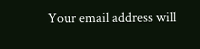Your email address will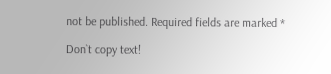not be published. Required fields are marked *

Don`t copy text!